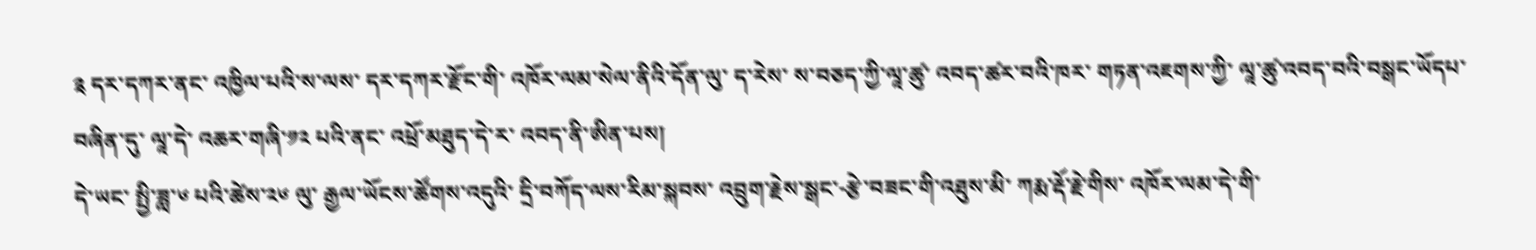༉ དར་དཀར་ནང་ འཁྱིལ་པའི་ས་ལས་ དར་དཀར་རྫོང་གི་ འཁོར་ལམ་སེལ་ནིའི་དོན་ལུ་ ད་རེས་ ས་བཅད་ཀྱི་ལཱ་ཚུ་ འབད་ཚར་བའི་ཁར་ གཏན་འཇགས་ཀྱི་ ལཱ་ཚུ་འབད་བའི་བསྒང་ཡོདཔ་བཞིན་དུ་ ལཱ་དེ་ འཆར་གཞི་༡༢ པའི་ནང་ འཕྲོ་མཐུད་དེ་ར་ འབད་ནི་ཨིན་པས།
དེ་ཡང་ སྤྱི་ཟླ་༦ པའི་ཚེས་༢༦ ལུ་ རྒྱལ་ཡོངས་ཚོགས་འདུའི་ དྲི་བཀོད་ལས་རིམ་སྐབས་ འབྲུག་རྗེས་སྒང་-རྩེ་བཟང་གི་འཐུས་མི་ ཀརྨ་རྡོ་རྗེ་གིས་ འཁོར་ལམ་དེ་གི་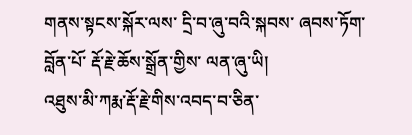གནས་སྟངས་སྐོར་ལས་ དྲི་བ་ཞུ་བའི་སྐབས་ ཞབས་ཏོག་བློན་པོ་ རྡོ་རྗེ་ཆོས་སྒྲོན་གྱིས་ ལན་ཞུ་ཡི།
འཐུས་མི་ཀརྨ་རྡོ་རྗེ་གིས་འབད་བ་ཅིན་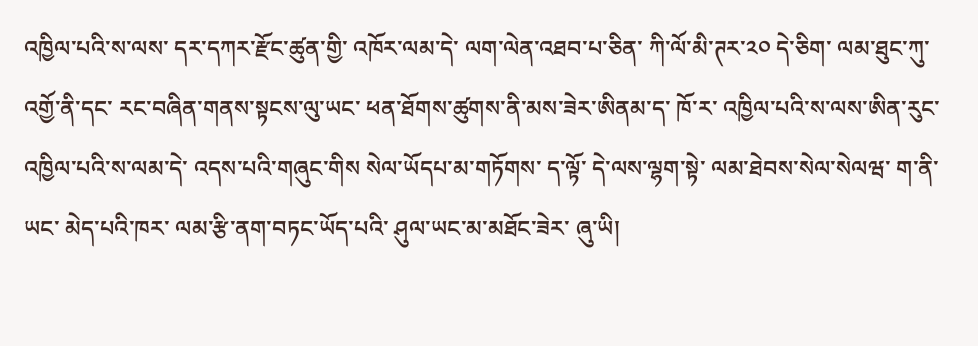འཁྱིལ་པའི་ས་ལས་ དར་དཀར་རྫོང་ཚུན་གྱི་ འཁོར་ལམ་དེ་ ལག་ལེན་འཐབ་པ་ཅིན་ ཀི་ལོ་མི་ཊར་༢༠ དེ་ཅིག་ ལམ་ཐུང་ཀུ་འགྱོ་ནི་དང་ རང་བཞིན་གནས་སྟངས་ལུ་ཡང་ ཕན་ཐོགས་ཚུགས་ནི་མས་ཟེར་ཨིནམ་ད་ ཁོ་ར་ འཁྱིལ་པའི་ས་ལས་ཨིན་རུང་ འཁྱིལ་པའི་ས་ལམ་དེ་ འདས་པའི་གཞུང་གིས སེལ་ཡོདཔ་མ་གཏོགས་ ད་ལྟོ་ དེ་ལས་ལྷག་སྟེ་ ལམ་ཐེབས་སེལ་སེལཝ་ ག་ནི་ཡང་ མེད་པའི་ཁར་ ལམ་རྩི་ནག་བཏང་ཡོད་པའི་ ཤུལ་ཡང་མ་མཐོང་ཟེར་ ཞུ་ཡི།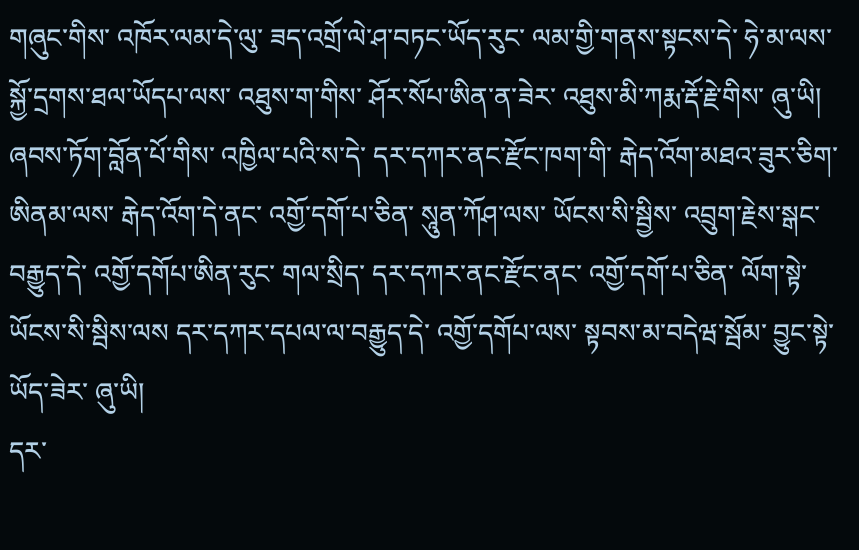གཞུང་གིས་ འཁོར་ལམ་དེ་ལུ་ ཟད་འགྲོ་ལེ་ཤ་བཏང་ཡོད་རུང་ ལམ་གྱི་གནས་སྟངས་དེ་ ཧེ་མ་ལས་ སྐྱོ་དྲགས་ཐལ་ཡོདཔ་ལས་ འཐུས་ག་གིས་ ཤོར་སོཔ་ཨིན་ན་ཟེར་ འཐུས་མི་ཀརྨ་རྡོ་རྗེ་གིས་ ཞུ་ཡི།
ཞབས་ཏོག་བློན་པོ་གིས་ འཁྱིལ་པའི་ས་དེ་ དར་དཀར་ནང་རྫོང་ཁག་གི་ རྒེད་འོག་མཐའ་ཟུར་ཅིག་ཨིནམ་ལས་ རྒེད་འོག་དེ་ནང་ འགྱོ་དགོ་པ་ཅིན་ སཱུན་ཀོཤ་ལས་ ཡོངས་སི་སྦྱིས་ འབྲུག་རྗེས་སྒང་བརྒྱུད་དེ་ འགྱོ་དགོཔ་ཨིན་རུང་ གལ་སྲིད་ དར་དཀར་ནང་རྫོང་ནང་ འགྱོ་དགོ་པ་ཅིན་ ལོག་སྟེ་ཡོངས་སི་སྦིས་ལས དར་དཀར་དཔལ་ལ་བརྒྱུད་དེ་ འགྱོ་དགོཔ་ལས་ སྟབས་མ་བདེཝ་སྦོམ་ བྱུང་སྟེ་ཡོད་ཟེར་ ཞུ་ཡི།
དར་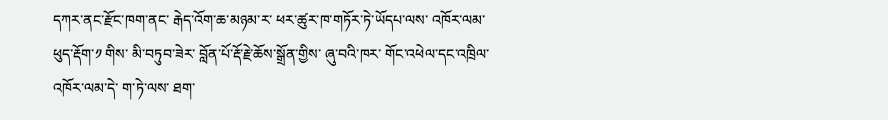དཀར་ནང་རྫོང་ཁག་ནང་ རྒེད་འོག་ཆ་མཉམ་ར་ ཕར་ཚུར་ཁ་གཏོར་ཏེ་ཡོདཔ་ལས་ འཁོར་ལམ་ཕུད་རྡོག་༡ གིས་ མི་བཏུབ་ཟེར་ བློན་པོ་རྡོ་རྗེ་ཆོས་སྒྲོན་གྱིས་ ཞུ་བའི་ཁར་ གོང་འཕེལ་དང་འཁྲིལ་ འཁོར་ལམ་དེ་ ག་ཏེ་ལས་ ཐག་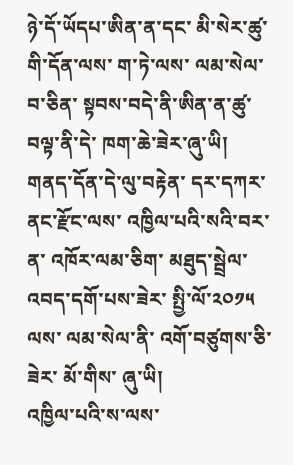ཉེ་དོ་ཡོདཔ་ཨིན་ན་དང་ མི་སེར་ཚུ་གི་དོན་ལས་ ག་ཏེ་ལས་ ལམ་སེལ་བ་ཅིན་ སྟབས་བདེ་ནི་ཨིན་ན་ཚུ་ བལྟ་ནི་དེ་ ཁག་ཆེ་ཟེར་ཞུ་ཡི།
གནད་དོན་དེ་ལུ་བརྟེན་ དར་དཀར་ནང་རྫོང་ལས་ འཁྱིལ་པའི་སའི་བར་ན་ འཁོར་ལམ་ཅིག་ མཐུད་སྦྲེལ་འབད་དགོ་པས་ཟེར་ སྤྱི་ལོ་༢༠༡༥ ལས་ ལམ་སེལ་ནི་ འགོ་བཙུགས་ཅི་ཟེར་ མོ་གིས་ ཞུ་ཡི།
འཁྱིལ་པའི་ས་ལས་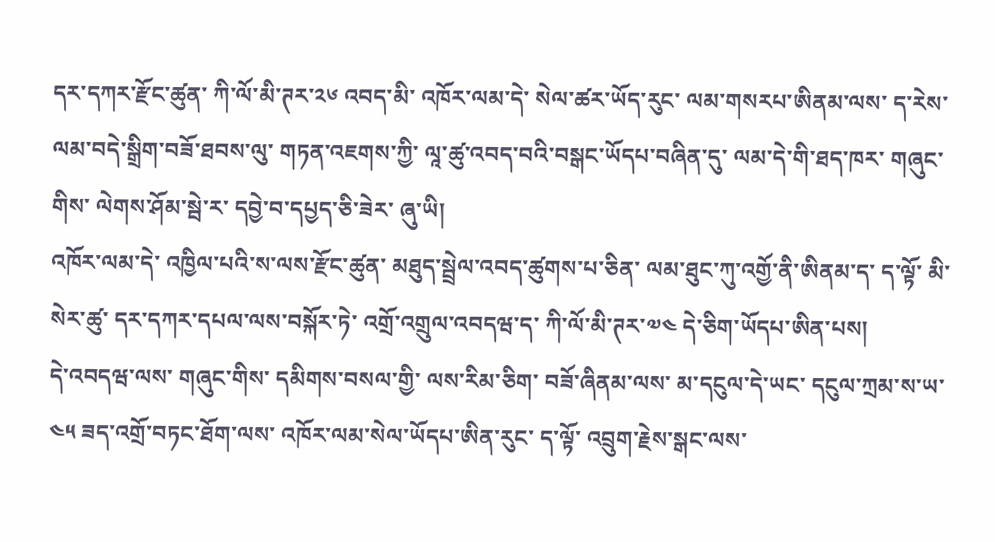དར་དཀར་རྫོང་ཚུན་ ཀི་ལོ་མི་ཊར་༢༦ འབད་མི་ འཁོར་ལམ་དེ་ སེལ་ཚར་ཡོད་རུང་ ལམ་གསརཔ་ཨིནམ་ལས་ ད་རེས་ ལམ་བདེ་སྒྲིག་བཟོ་ཐབས་ལུ་ གཏན་འཇགས་ཀྱི་ ལཱ་ཚུ་འབད་བའི་བསྒང་ཡོདཔ་བཞིན་དུ་ ལམ་དེ་གི་ཐད་ཁར་ གཞུང་གིས་ ལེགས་ཤོམ་སྦེ་ར་ དབྱེ་བ་དཔྱད་ཅི་ཟེར་ ཞུ་ཡི།
འཁོར་ལམ་དེ་ འཁྱིལ་པའི་ས་ལས་རྫོང་ཚུན་ མཐུད་སྦྲེལ་འབད་ཚུགས་པ་ཅིན་ ལམ་ཐུང་ཀུ་འགྱོ་ནི་ཨིནམ་ད་ ད་ལྟོ་ མི་སེར་ཚུ་ དར་དཀར་དཔལ་ལས་བསྐོར་ཏེ་ འགྲོ་འགྲུལ་འབདཝ་ད་ ཀི་ལོ་མི་ཊར་༧༤ དེ་ཅིག་ཡོདཔ་ཨིན་པས།
དེ་འབདཝ་ལས་ གཞུང་གིས་ དམིགས་བསལ་གྱི་ ལས་རིམ་ཅིག་ བཟོ་ཞིནམ་ལས་ མ་དངུལ་དེ་ཡང་ དངུལ་ཀྲམ་ས་ཡ་༤༥ ཟད་འགྲོ་བཏང་ཐོག་ལས་ འཁོར་ལམ་སེལ་ཡོདཔ་ཨིན་རུང་ ད་ལྟོ་ འབྲུག་རྗེས་སྒང་ལས་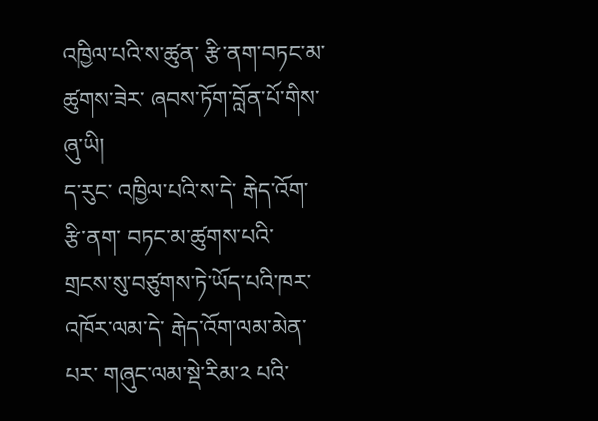འཁྱིལ་པའི་ས་ཚུན་ རྩི་ནག་བཏང་མ་ཚུགས་ཟེར་ ཞབས་ཏོག་བློན་པོ་གིས་ ཞུ་ཡི།
ད་རུང་ འཁྱིལ་པའི་ས་དེ་ རྒེད་འོག་རྩི་ནག་ བཏང་མ་ཚུགས་པའི་ གྲངས་སུ་བཙུགས་ཏེ་ཡོད་པའི་ཁར་ འཁོར་ལམ་དེ་ རྒེད་འོག་ལམ་མེན་པར་ གཞུང་ལམ་སྡེ་རིམ་༢ པའི་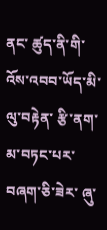ནང་ ཚུད་ནི་གི་ འོས་འབབ་ཡོད་མི་ལུ་བརྟེན་ རྩི་ནག་མ་བཏང་པར་ བཞག་ཅི་ཟེར་ ཞུ་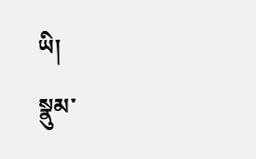ཡི།
སྣུམ་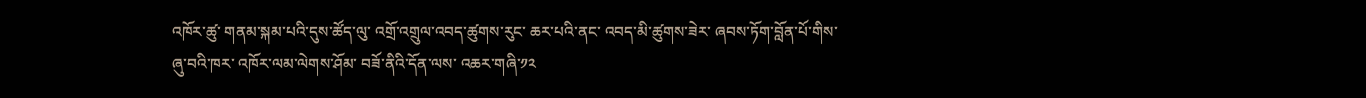འཁོར་ཚུ་ གནམ་སྐམ་པའི་དུས་ཚོད་ལུ་ འགྲོ་འགྲུལ་འབད་ཚུགས་རུང་ ཆར་པའི་ནང་ འབད་མི་ཚུགས་ཟེར་ ཞབས་ཏོག་བློན་པོ་གིས་ ཞུ་བའི་ཁར་ འཁོར་ལམ་ལེགས་ཤོམ་ བཟོ་ནིའི་དོན་ལས་ འཆར་གཞི་༡༢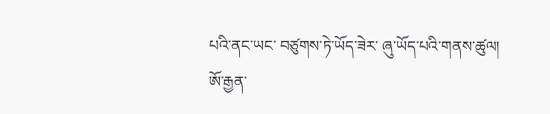པའི་ནང་ཡང་ བཙུགས་ཏེ་ཡོད་ཟེར་ ཞུ་ཡོད་པའི་གནས་ཚུལ།
ཨོ་རྒྱན་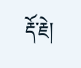རྡོ་རྗེ།